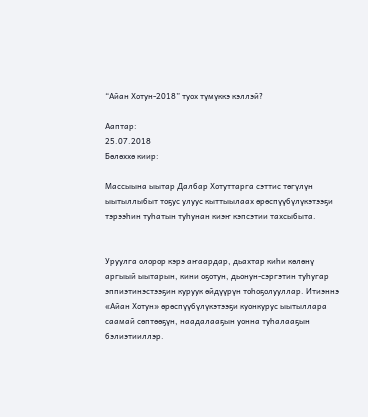“Айан Хотун-2018” туох түмүккэ кэллэй?

Ааптар:
25.07.2018
Бөлөххө киир:

Массыына ыытар Далбар Хотуттарга сэттис төгүлүн ыытыллыбыт тоҕус улуус кыттыылаах өрөспүүбүлүкэтээҕи тэрээһин туһатын туһунан киэҥ кэпсэтии тахсыбыта.


Уруулга олорор кэрэ аҥаардар, дьахтар киһи көлөнү аргыый ыытарын, кини оҕотун, дьонун-сэргэтин туһугар эппиэтинэстээҕин куруук өйдүүрүн тоһоҕолууллар. Итиэннэ «Айан Хотун» өрөспүүбүлүкэтээҕи куонкурус ыытыллара саамай сөптөөҕүн, наадалааҕын уонна туһалааҕын бэлиэтииллэр.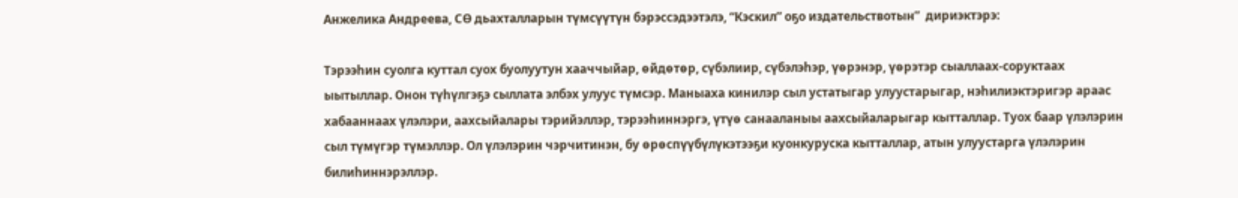Анжелика Андреева, СӨ дьахталларын түмсүүтүн бэрэссэдээтэлэ, “Кэскил” оҕо издательствотын”  дириэктэрэ:

Тэрээһин суолга куттал суох буолуутун хааччыйар, өйдөтөр, сүбэлиир, сүбэлэһэр, үөрэнэр, үөрэтэр сыаллаах-соруктаах ыытыллар. Онон түһүлгэҕэ сыллата элбэх улуус түмсэр. Маныаха кинилэр сыл устатыгар улуустарыгар, нэһилиэктэригэр араас хабааннаах үлэлэри, аахсыйалары тэрийэллэр, тэрээһиннэргэ, үтүө санааланыы аахсыйаларыгар кытталлар. Туох баар үлэлэрин сыл түмүгэр түмэллэр. Ол үлэлэрин чэрчитинэн, бу өрөспүүбүлүкэтээҕи куонкуруска кытталлар, атын улуустарга үлэлэрин билиһиннэрэллэр.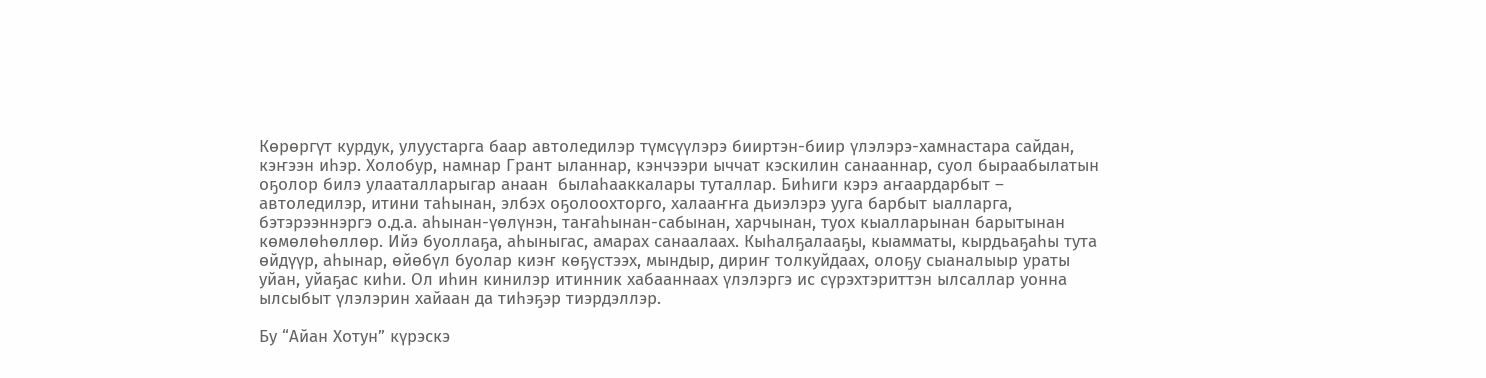Көрөргүт курдук, улуустарга баар автоледилэр түмсүүлэрэ бииртэн-биир үлэлэрэ-хамнастара сайдан, кэҥээн иһэр. Холобур, намнар Грант ыланнар, кэнчээри ыччат кэскилин санааннар, суол быраабылатын оҕолор билэ улааталларыгар анаан  былаһааккалары туталлар. Биһиги кэрэ аҥаардарбыт – автоледилэр, итини таһынан, элбэх оҕолоохторго, халааҥҥа дьиэлэрэ ууга барбыт ыалларга, бэтэрээннэргэ о.д.а. аһынан-үөлүнэн, таҥаһынан-сабынан, харчынан, туох кыалларынан барытынан көмөлөһөллөр. Ийэ буоллаҕа, аһыныгас, амарах санаалаах. Кыһалҕалааҕы, кыамматы, кырдьаҕаһы тута өйдүүр, аһынар, өйөбүл буолар киэҥ көҕүстээх, мындыр, дириҥ толкуйдаах, олоҕу сыаналыыр ураты уйан, уйаҕас киһи. Ол иһин кинилэр итинник хабааннаах үлэлэргэ ис сүрэхтэриттэн ылсаллар уонна ылсыбыт үлэлэрин хайаан да тиһэҕэр тиэрдэллэр.

Бу “Айан Хотун” күрэскэ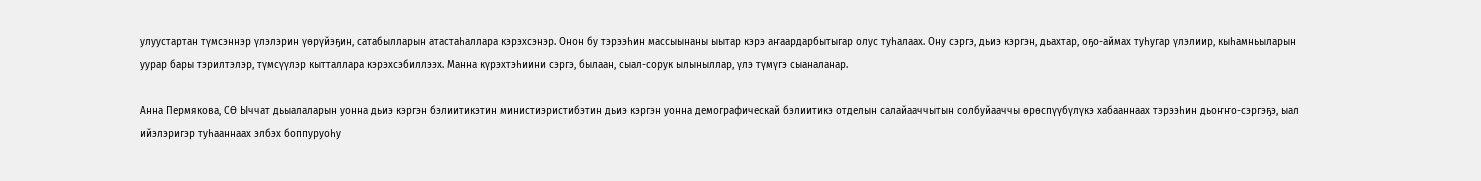улуустартан түмсэннэр үлэлэрин үөрүйэҕин, сатабылларын атастаһаллара кэрэхсэнэр. Онон бу тэрээһин массыынаны ыытар кэрэ аҥаардарбытыгар олус туһалаах. Ону сэргэ, дьиэ кэргэн, дьахтар, оҕо-аймах туһугар үлэлиир, кыһамньыларын уурар бары тэрилтэлэр, түмсүүлэр кытталлара кэрэхсэбиллээх. Манна күрэхтэһиини сэргэ, былаан, сыал-сорук ылыныллар, үлэ түмүгэ сыаналанар.

Анна Пермякова, СӨ Ыччат дьыалаларын уонна дьиэ кэргэн бэлиитикэтин министиэристибэтин дьиэ кэргэн уонна демографическай бэлиитикэ отделын салайааччытын солбуйааччы өрөспүүбүлүкэ хабааннаах тэрээһин дьоҥҥо-сэргэҕэ, ыал ийэлэригэр туһааннаах элбэх боппуруоһу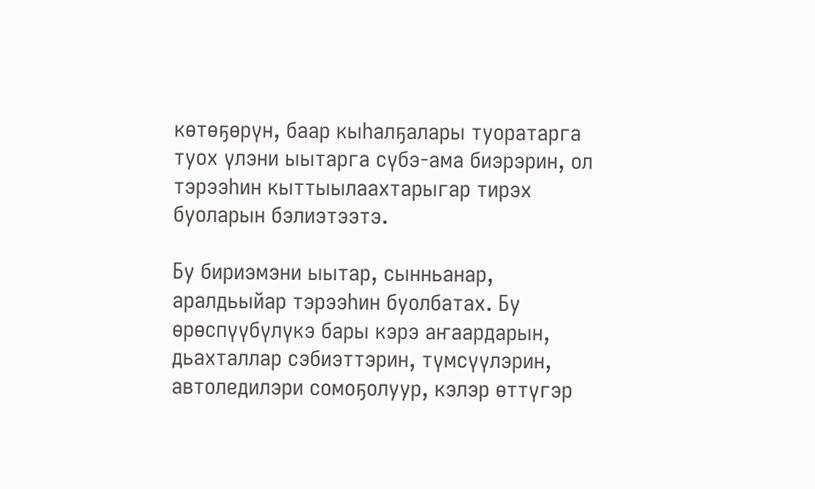көтөҕөрүн, баар кыһалҕалары туоратарга туох үлэни ыытарга сүбэ-ама биэрэрин, ол тэрээһин кыттыылаахтарыгар тирэх буоларын бэлиэтээтэ.

Бу бириэмэни ыытар, сынньанар, аралдьыйар тэрээһин буолбатах. Бу өрөспүүбүлүкэ бары кэрэ аҥаардарын, дьахталлар сэбиэттэрин, түмсүүлэрин, автоледилэри сомоҕолуур, кэлэр өттүгэр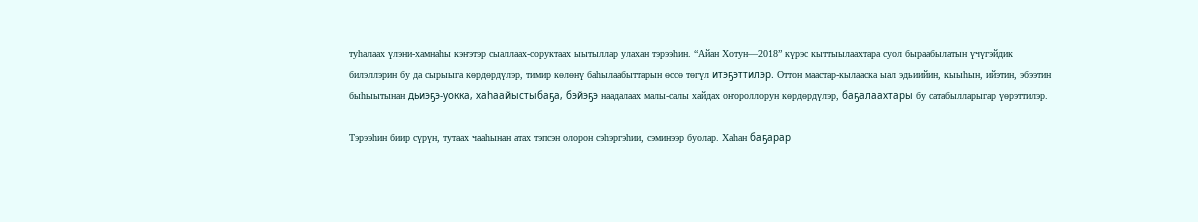туһалаах үлэни-хамнаһы кэҥэтэр сыаллаах-соруктаах ыытыллар улахан тэрээһин. “Айан Хотун—2018” күрэс кыттыылаахтара суол быраабылатын үчүгэйдик билэллэрин бу да сырыыга көрдөрдүлэр, тимир көлөнү баһылаабыттарын өссө төгүл итэҕэттилэр. Оттон маастар-кылааска ыал эдьиийин, кыыһын, ийэтин, эбээтин быһыытынан дьиэҕэ-уокка, хаһаайыстыбаҕа, бэйэҕэ наадалаах малы-салы хайдах оҥороллорун көрдөрдүлэр, баҕалаахтары бу сатабылларыгар үөрэттилэр.

Тэрээһин биир сүрүн, тутаах чааһынан атах тэпсэн олорон сэһэргэһии, сэминээр буолар. Хаһан баҕарар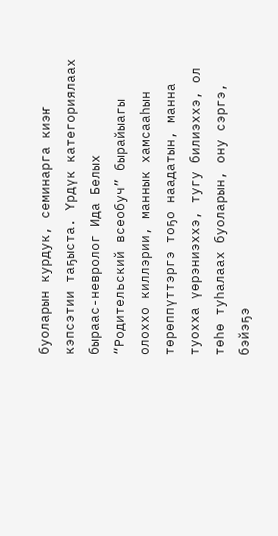буоларын курдук, семинарга киэҥ кэпсэтии таҕыста. Үрдүк категориялаах быраас-невролог Ида Белых “Родительский всеобуч” бырайыагы олоххо киллэрии, маннык хамсааһын төрөппүттэргэ тоҕо наадатын, манна туохха үөрэниэххэ, тугу билиэххэ, ол төһө туһалаах буоларын, ону сэргэ, бэйэҕэ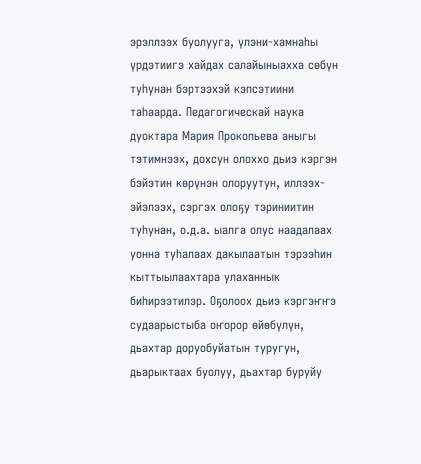эрэллээх буолууга, үлэни-хамнаһы үрдэтиигэ хайдах салайыныахха сөбүн туһунан бэртээхэй кэпсэтиини таһаарда. Педагогическай наука дуоктара Мария Прокопьева аныгы тэтимнээх, дохсун олоххо дьиэ кэргэн бэйэтин көрүнэн олоруутун, иллээх-эйэлээх, сэргэх олоҕу тэриниитин туһунан, о.д.а. ыалга олус наадалаах уонна туһалаах дакылаатын тэрээһин кыттыылаахтара улаханнык биһирээтилэр. Оҕолоох дьиэ кэргэҥҥэ судаарыстыба оҥорор өйөбүлүн, дьахтар доруобуйатын туругун, дьарыктаах буолуу, дьахтар буруйу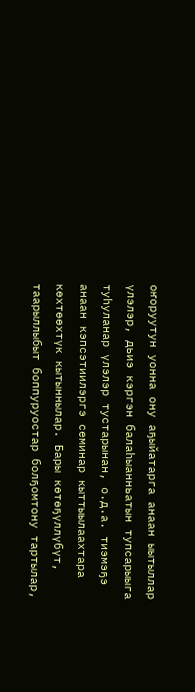оҥоруутун уонна ону аҕыйатарга анаан ыытыллар үлэлэр, дьиэ кэргэн балаһыанньатын тупсарыыга туһуланар үлэлэр тустарынан, о.д.а. тиэмэҕэ анаан кэпсэтиилэргэ семинар кыттыылаахтара көхтөөхтүк кытыннылар. Бары көтөҕүллүбүт, таарыллыбыт боппуруостар болҕомтону тартылар,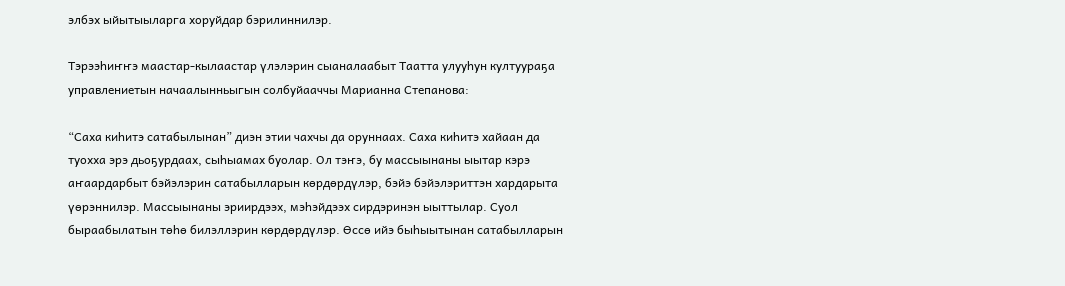элбэх ыйытыыларга хоруйдар бэрилиннилэр.

Тэрээһиҥҥэ маастар-кылаастар үлэлэрин сыаналаабыт Таатта улууһун култуураҕа управлениетын начаалынньыгын солбуйааччы Марианна Степанова:

“Саха киһитэ сатабылынан” диэн этии чахчы да оруннаах. Саха киһитэ хайаан да туохха эрэ дьоҕурдаах, сыһыамах буолар. Ол тэҥэ, бу массыынаны ыытар кэрэ аҥаардарбыт бэйэлэрин сатабылларын көрдөрдүлэр, бэйэ бэйэлэриттэн хардарыта үөрэннилэр. Массыынаны эриирдээх, мэһэйдээх сирдэринэн ыыттылар. Суол быраабылатын төһө билэллэрин көрдөрдүлэр. Өссө ийэ быһыытынан сатабылларын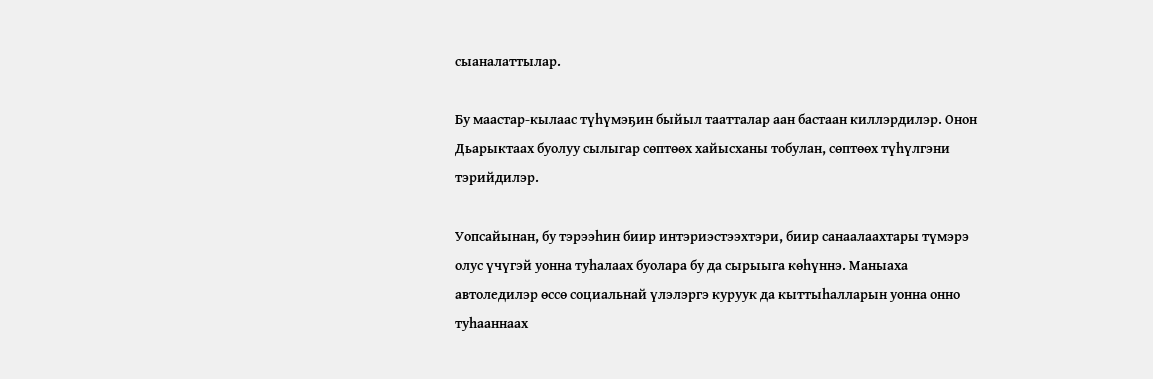сыаналаттылар.

Бу маастар-кылаас түһүмэҕин быйыл таатталар аан бастаан киллэрдилэр. Онон Дьарыктаах буолуу сылыгар сөптөөх хайысханы тобулан, сөптөөх түһүлгэни тэрийдилэр.

Уопсайынан, бу тэрээһин биир интэриэстээхтэри, биир санаалаахтары түмэрэ олус үчүгэй уонна туһалаах буолара бу да сырыыга көһүннэ. Маныаха автоледилэр өссө социальнай үлэлэргэ куруук да кыттыһалларын уонна онно туһааннаах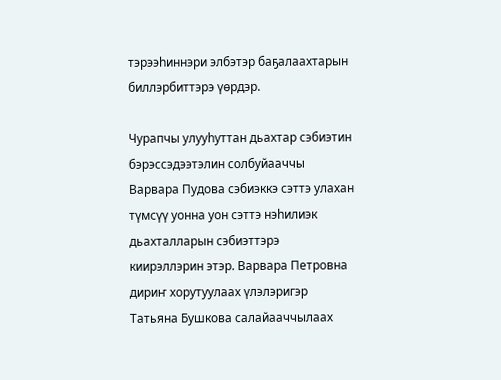тэрээһиннэри элбэтэр баҕалаахтарын биллэрбиттэрэ үөрдэр.

Чурапчы улууһуттан дьахтар сэбиэтин бэрэссэдээтэлин солбуйааччы Варвара Пудова сэбиэккэ сэттэ улахан түмсүү уонна уон сэттэ нэһилиэк дьахталларын сэбиэттэрэ киирэллэрин этэр. Варвара Петровна дириҥ хорутуулаах үлэлэригэр Татьяна Бушкова салайааччылаах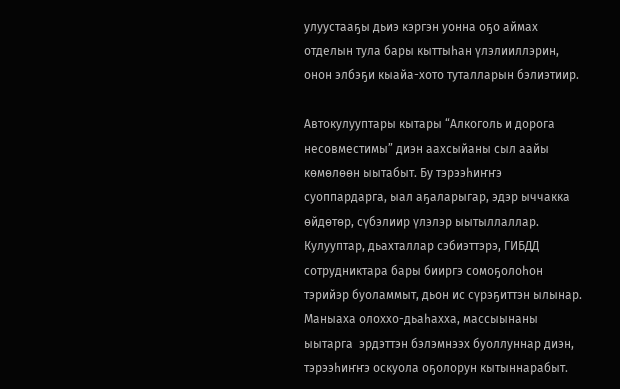улуустааҕы дьиэ кэргэн уонна оҕо аймах отделын тула бары кыттыһан үлэлииллэрин, онон элбэҕи кыайа-хото туталларын бэлиэтиир.

Автокулууптары кытары “Алкоголь и дорога несовместимы” диэн аахсыйаны сыл аайы  көмөлөөн ыытабыт. Бу тэрээһиҥҥэ суоппардарга, ыал аҕаларыгар, эдэр ыччакка өйдөтөр, сүбэлиир үлэлэр ыытыллаллар. Кулууптар, дьахталлар сэбиэттэрэ, ГИБДД сотрудниктара бары бииргэ сомоҕолоһон тэрийэр буоламмыт, дьон ис сүрэҕиттэн ылынар. Маныаха олоххо-дьаһахха, массыынаны ыытарга  эрдэттэн бэлэмнээх буоллуннар диэн, тэрээһиҥҥэ оскуола оҕолорун кытыннарабыт.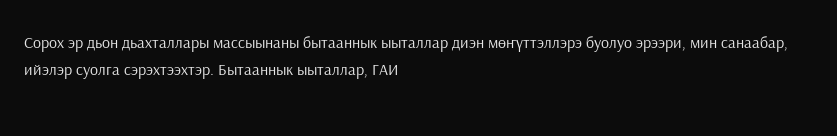Сорох эр дьон дьахталлары массыынаны бытааннык ыыталлар диэн мөҥүттэллэрэ буолуо эрээри, мин санаабар, ийэлэр суолга сэрэхтээхтэр. Бытааннык ыыталлар, ГАИ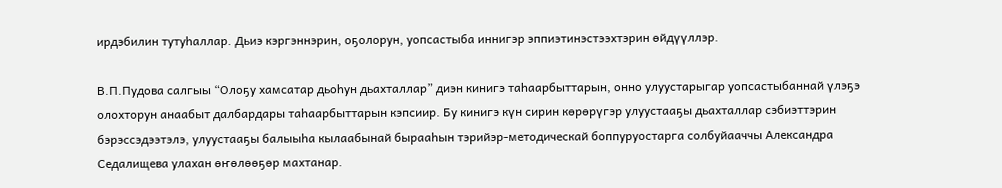ирдэбилин тутуһаллар. Дьиэ кэргэннэрин, оҕолорун, уопсастыба иннигэр эппиэтинэстээхтэрин өйдүүллэр.

В.П.Пудова салгыы “Олоҕу хамсатар дьоһун дьахталлар” диэн кинигэ таһаарбыттарын, онно улуустарыгар уопсастыбаннай үлэҕэ олохторун анаабыт далбардары таһаарбыттарын кэпсиир. Бу кинигэ күн сирин көрөрүгэр улуустааҕы дьахталлар сэбиэттэрин бэрэссэдээтэлэ, улуустааҕы балыыһа кылаабынай бырааһын тэрийэр-методическай боппуруостарга солбуйааччы Александра Седалищева улахан өҥөлөөҕөр махтанар.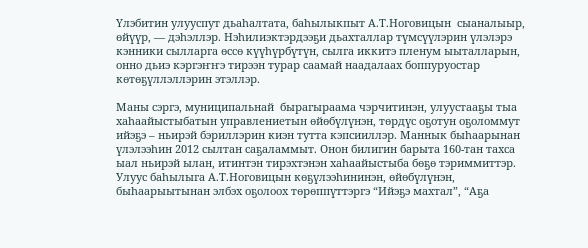Үлэбитин улууспут дьаһалтата, баһылыкпыт А.Т.Ноговицын  сыаналыыр, өйүүр, — дэһэллэр. Нэһилиэктэрдээҕи дьахталлар түмсүүлэрин үлэлэрэ кэнники сылларга өссө күүһүрбүтүн, сылга иккитэ пленум ыыталларын, онно дьиэ кэргэҥҥэ тирээн турар саамай наадалаах боппуруостар көтөҕүллэллэрин этэллэр.

Маны сэргэ, муниципальнай  бырагыраама чэрчитинэн, улуустааҕы тыа хаһаайыстыбатын управлениетын өйөбүлүнэн, төрдүс оҕотун оҕоломмут ийэҕэ – ньирэй бэриллэрин киэн тутта кэпсииллэр. Маннык быһаарынан үлэлээһин 2012 сылтан саҕаламмыт. Онон билигин барыта 160-тан тахса ыал ньирэй ылан, итинтэн тирэхтэнэн хаһаайыстыба бөҕө тэриммиттэр. Улуус баһылыга А.Т.Ноговицын көҕүлээһининэн, өйөбүлүнэн, быһаарыытынан элбэх оҕолоох төрөппүттэргэ “Ийэҕэ махтал”, “Аҕа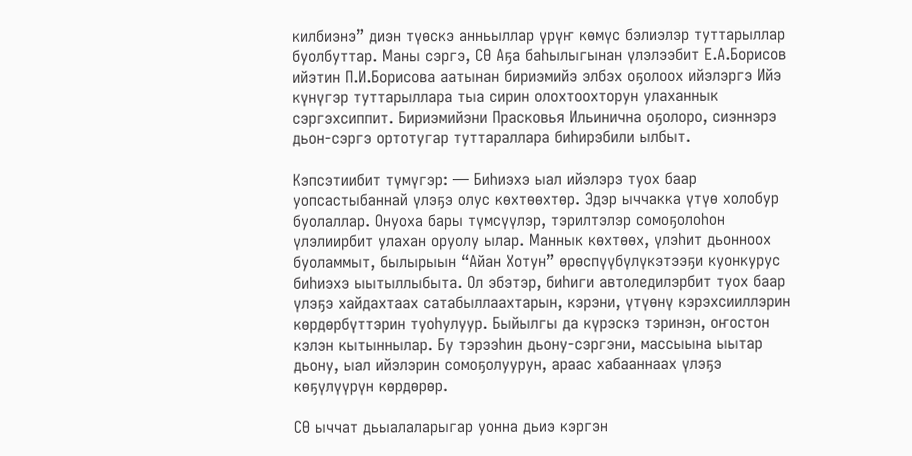килбиэнэ” диэн түөскэ анньыллар үрүҥ көмүс бэлиэлэр туттарыллар буолбуттар. Маны сэргэ, СӨ Аҕа баһылыгынан үлэлээбит Е.А.Борисов ийэтин П.И.Борисова аатынан бириэмийэ элбэх оҕолоох ийэлэргэ Ийэ күнүгэр туттарыллара тыа сирин олохтоохторун улаханнык сэргэхсиппит. Бириэмийэни Прасковья Ильинична оҕолоро, сиэннэрэ дьон-сэргэ ортотугар туттараллара биһирэбили ылбыт.

Кэпсэтиибит түмүгэр: — Биһиэхэ ыал ийэлэрэ туох баар уопсастыбаннай үлэҕэ олус көхтөөхтөр. Эдэр ыччакка үтүө холобур буолаллар. Онуоха бары түмсүүлэр, тэрилтэлэр сомоҕолоһон үлэлиирбит улахан оруолу ылар. Маннык көхтөөх, үлэһит дьонноох буоламмыт, былырыын “Айан Хотун” өрөспүүбүлүкэтээҕи куонкурус биһиэхэ ыытыллыбыта. Ол эбэтэр, биһиги автоледилэрбит туох баар үлэҕэ хайдахтаах сатабыллаахтарын, кэрэни, үтүөнү кэрэхсииллэрин көрдөрбүттэрин туоһулуур. Быйылгы да күрэскэ тэринэн, оҥостон кэлэн кытыннылар. Бу тэрээһин дьону-сэргэни, массыына ыытар дьону, ыал ийэлэрин сомоҕолуурун, араас хабааннаах үлэҕэ көҕүлүүрүн көрдөрөр.

СӨ ыччат дьыалаларыгар уонна дьиэ кэргэн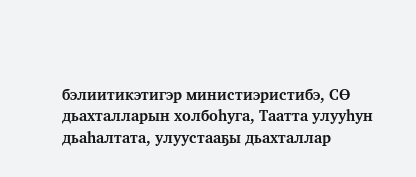бэлиитикэтигэр министиэристибэ, СӨ дьахталларын холбоһуга, Таатта улууһун дьаһалтата, улуустааҕы дьахталлар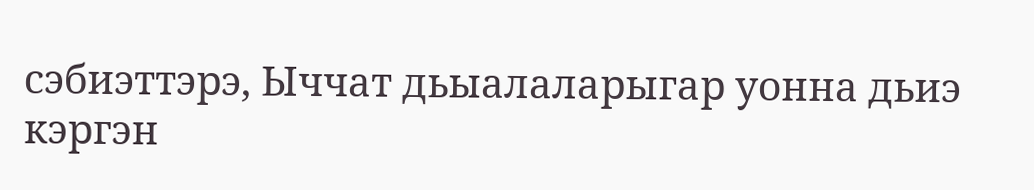сэбиэттэрэ, Ыччат дьыалаларыгар уонна дьиэ кэргэн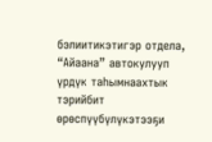бэлиитикэтигэр отдела, “Айаана” автокулууп үрдүк таһымнаахтык тэрийбит өрөспүүбүлүкэтээҕи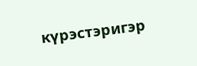күрэстэригэр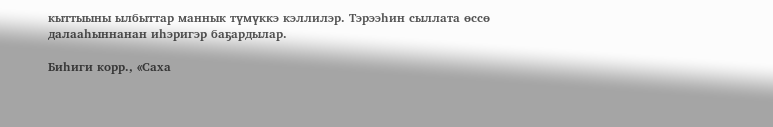кыттыыны ылбыттар маннык түмүккэ кэллилэр. Тэрээһин сыллата өссө далааһыннанан иһэригэр баҕардылар.

Биһиги корр., «Саха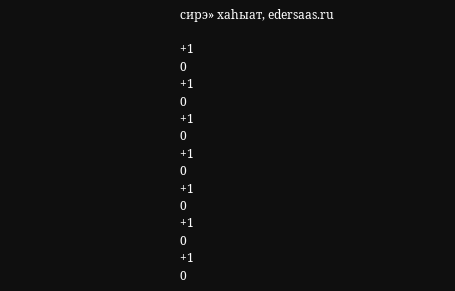сирэ» хаһыат, edersaas.ru

+1
0
+1
0
+1
0
+1
0
+1
0
+1
0
+1
0